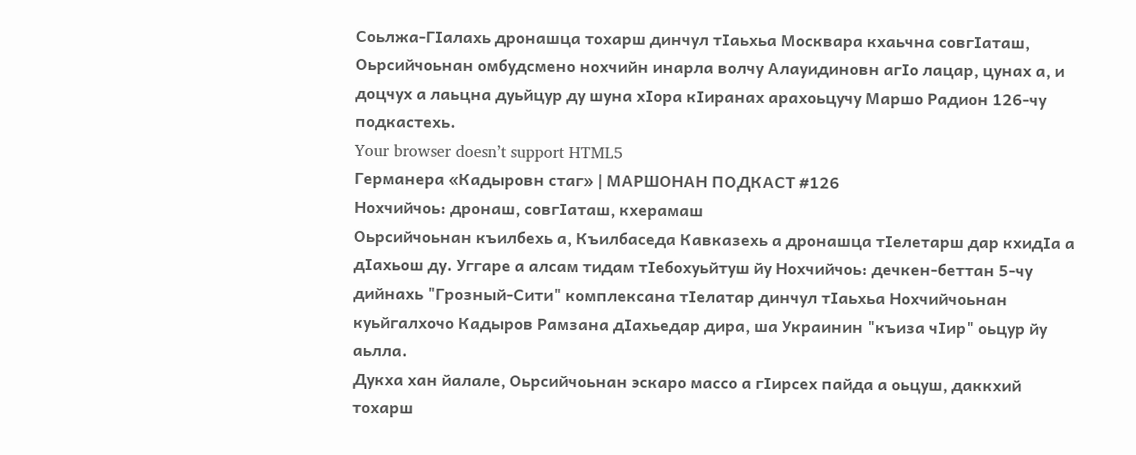Соьлжа-ГIалахь дронашца тохарш динчул тIаьхьа Москвара кхаьчна совгIаташ, Оьрсийчоьнан омбудсмено нохчийн инарла волчу Алауидиновн агIо лацар, цунах а, и доцчух а лаьцна дуьйцур ду шуна хIора кIиранах арахоьцучу Маршо Радион 126-чу подкастехь.
Your browser doesn’t support HTML5
Германера «Кадыровн стаг» | МАРШОНАН ПОДКАСТ #126
Нохчийчоь: дронаш, совгIаташ, кхерамаш
Оьрсийчоьнан къилбехь а, Къилбаседа Кавказехь а дронашца тӀелетарш дар кхидӀа а дӀахьош ду. Уггаре а алсам тидам тӀебохуьйтуш йу Нохчийчоь: дечкен-беттан 5-чу дийнахь "Грозный-Сити" комплексана тӀелатар динчул тӀаьхьа Нохчийчоьнан куьйгалхочо Кадыров Рамзана дӀахьедар дира, ша Украинин "къиза чӀир" оьцур йу аьлла.
Дукха хан йалале, Оьрсийчоьнан эскаро массо а гIирсех пайда а оьцуш, даккхий тохарш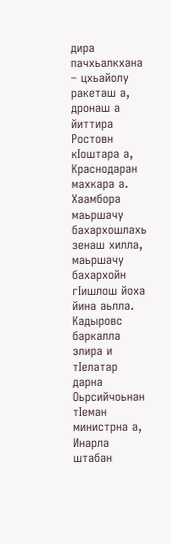дира пачхьалкхана – цхьайолу ракеташ а, дронаш а йиттира Ростовн кӀоштара а, Краснодаран махкара а. Хаамбора маьршачу бахархошлахь зенаш хилла, маьршачу бахархойн гIишлош йоха йина аьлла. Кадыровс баркалла элира и тIелатар дарна Оьрсийчоьнан тӀеман министрна а, Инарла штабан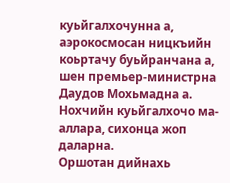куьйгалхочунна а, аэрокосмосан ницкъийн коьртачу буьйранчана а, шен премьер-министрна Даудов Мохьмадна а. Нохчийн куьйгалхочо ма-аллара, сихонца жоп даларна.
Оршотан дийнахь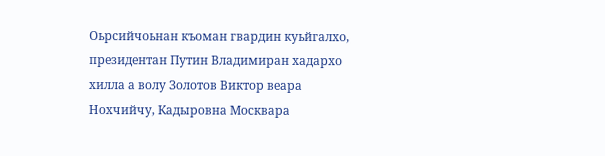Оьрсийчоьнан къоман гвардин куьйгалхо, президентан Путин Владимиран хадархо хилла а волу Золотов Виктор веара Нохчийчу, Кадыровна Москвара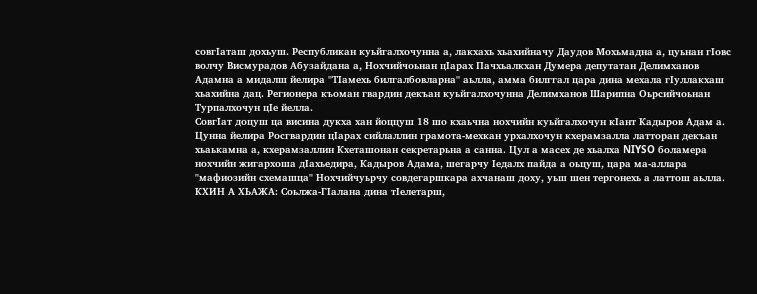совгӀаташ дохьуш. Республикан куьйгалхочунна а, лакхахь хьахийначу Даудов Мохьмадна а, цуьнан гӀовс волчу Висмурадов Абузайдана а, Нохчийчоьнан цIарах Пачхьалкхан Думера депутатан Делимханов Адамна а мидалш йелира "ТIамехь билгалбовларна" аьлла, амма билггал цара дина мехала гIуллакхаш хьахийна дац. Регионера къоман гвардин декъан куьйгалхочунна Делимханов Шарипна Оьрсийчоьнан Турпалхочун цӀе йелла.
СовгIат доцуш ца висина дукха хан йоццуш 18 шо кхаьчна нохчийн куьйгалхочун кӀант Кадыров Адам а.
Цунна йелира Росгвардин цIарах сийлаллин грамота-мехкан урхалхочун кхерамзалла латторан декъан хьаькамна а, кхерамзаллин Кхеташонан секретарьна а санна. Цул а масех де хьалха NIYSO боламера нохчийн жигархоша дIахьедира, Кадыров Адама, шегарчу Ӏедалх пайда а оьцуш, цара ма-аллара "мафиозийн схемашца" Нохчийчуьрчу совдегаршкара ахчанаш доху, уьш шен тергонехь а латтош аьлла.
КХИН А ХЬАЖА: Соьлжа-ГIалана дина тIелетарш,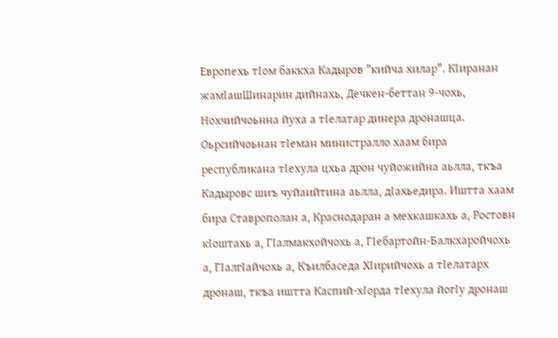Европехь тIом баккха Кадыров "кийча хилар". КIиранан жамIашШинарин дийнахь, Дечкен-беттан 9-чохь, Нохчийчоьнна йуха а тӀелатар динера дронашца. Оьрсийчоьнан тӀеман министралло хаам бира республикана тӀехула цхьа дрон чуйожийна аьлла, ткъа Кадыровс шиъ чуйаийтина аьлла, дIахьедира. Иштта хаам бира Ставрополан а, Краснодаран а мехкашкахь а, Ростовн кIоштахь а, ГIалмакхойчохь а, ГӀебартойн-Балкхаройчохь а, ГӀалгӀайчохь а, Къилбаседа ХӀирийчохь а тIелатарх дронаш, ткъа иштта Каспий-хӀорда тӀехула йогIу дронаш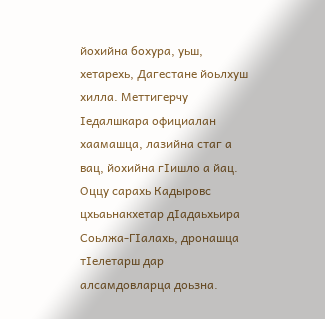йохийна бохура, уьш, хетарехь, Дагестане йоьлхуш хилла. Меттигерчу Ӏедалшкара официалан хаамашца, лазийна стаг а вац, йохийна гIишло а йац.
Оццу сарахь Кадыровс цхьаьнакхетар дӀадаьхьира Соьлжа-ГӀалахь, дронашца тӀелетарш дар алсамдовларца доьзна.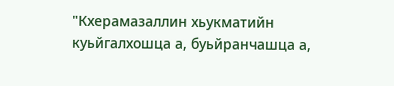"Кхерамазаллин хьукматийн куьйгалхошца а, буьйранчашца а,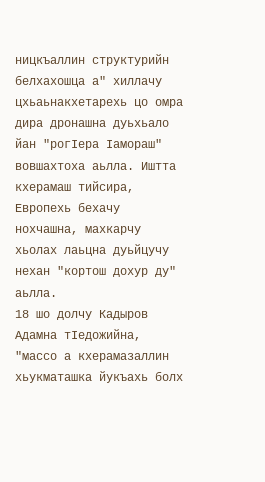ницкъаллин структурийн белхахошца а" хиллачу цхьаьнакхетарехь цо омра дира дронашна дуьхьало йан "рогӀера Ӏамораш" вовшахтоха аьлла. Иштта кхерамаш тийсира, Европехь бехачу нохчашна, махкарчу хьолах лаьцна дуьйцучу нехан "кортош дохур ду" аьлла.
18 шо долчу Кадыров Адамна тIедожийна, "массо а кхерамазаллин хьукматашка йукъахь болх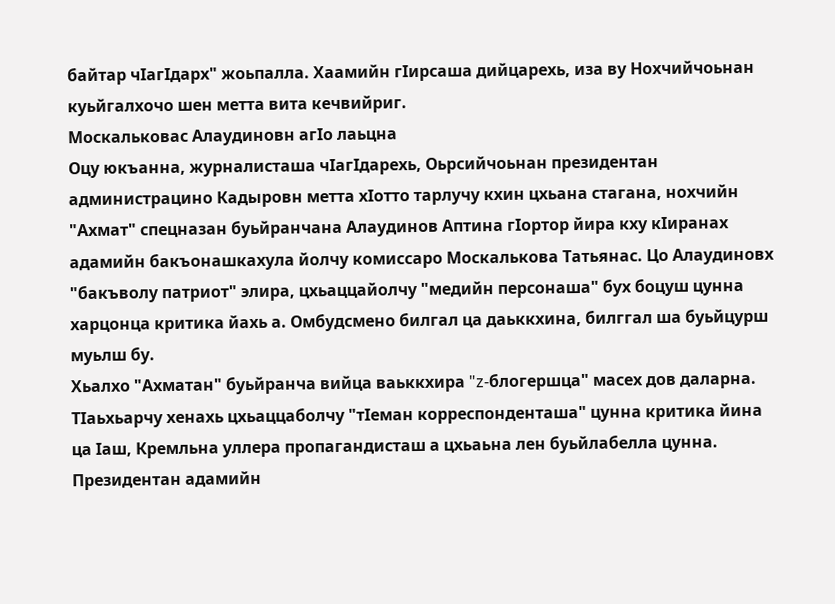байтар чӀагӀдарх" жоьпалла. Хаамийн гӀирсаша дийцарехь, иза ву Нохчийчоьнан куьйгалхочо шен метта вита кечвийриг.
Москальковас Алаудиновн агIо лаьцна
Оцу юкъанна, журналисташа чIагIдарехь, Оьрсийчоьнан президентан администрацино Кадыровн метта хӀотто тарлучу кхин цхьана стагана, нохчийн "Ахмат" спецназан буьйранчана Алаудинов Аптина гIортор йира кху кIиранах адамийн бакъонашкахула йолчу комиссаро Москалькова Татьянас. Цо Алаудиновх "бакъволу патриот" элира, цхьаццайолчу "медийн персонаша" бух боцуш цунна харцонца критика йахь а. Омбудсмено билгал ца даьккхина, билггал ша буьйцурш муьлш бу.
Хьалхо "Ахматан" буьйранча вийца ваьккхира "z-блогершца" масех дов даларна. ТӀаьхьарчу хенахь цхьаццаболчу "тӀеман корреспонденташа" цунна критика йина ца Iаш, Кремльна уллера пропагандисташ а цхьаьна лен буьйлабелла цунна. Президентан адамийн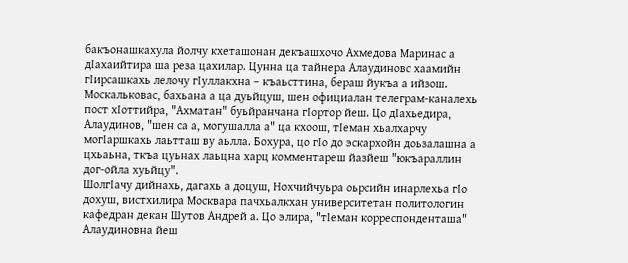бакъонашкахула йолчу кхеташонан декъашхочо Ахмедова Маринас а дIахаийтира ша реза цахилар. Цунна ца тайнера Алаудиновс хаамийн гӀирсашкахь лелочу гӀуллакхна – къаьсттина, бераш йукъа а ийзош.
Москальковас, бахьана а ца дуьйцуш, шен официалан телеграм-каналехь пост хIоттийра, "Ахматан" буьйранчана гӀортор йеш. Цо дIахьедира, Алаудинов, "шен са а, могушалла а" ца кхоош, тIеман хьалхарчу могӀаршкахь лаьтташ ву аьлла. Бохура, цо гIо до эскархойн доьзалашна а цхьаьна, ткъа цуьнах лаьцна харц комментареш йазйеш "юкъараллин дог-ойла хуьйцу".
ШолгӀачу дийнахь, дагахь а доцуш, Нохчийчуьра оьрсийн инарлехьа гIо дохуш, вистхилира Москвара пачхьалкхан университетан политологин кафедран декан Шутов Андрей а. Цо элира, "тӀеман корреспонденташа" Алаудиновна йеш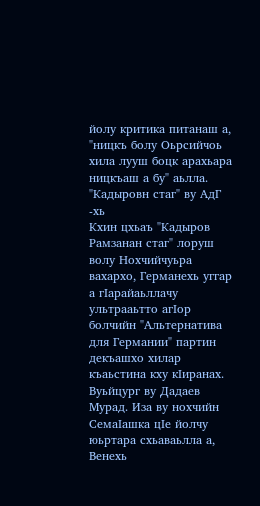йолу критика питанаш а, "ницкъ болу Оьрсийчоь хила лууш боцк арахьара ницкъаш а бу" аьлла.
"Кадыровн стаг" ву АдГ -хь
Кхин цхьаъ "Кадыров Рамзанан стаг" лоруш волу Нохчийчуьра вахархо, Германехь уггар а гIарайаьллачу ультрааьтто агIор болчийн "Альтернатива для Германии" партин декъашхо хилар къаьстина кху кIиранах.
Вуьйцург ву Дадаев Мурад. Иза ву нохчийн СемаIашка цIе йолчу юьртара схьаваьлла а, Венехь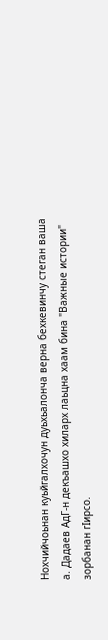Нохчийчоьнан куьйгалхочун дуьхьалонча верна бехкевинчу стеган ваша а. Дадаев АдГ-н декъашхо хиларх лаьцна хаам бина "Важные истории" зорбанан гӀирсо.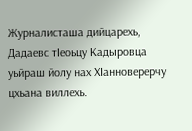Журналисташа дийцарехь, Дадаевс тӀеоьцу Кадыровца уьйраш йолу нах ХIанноверерчу цхьана виллехь.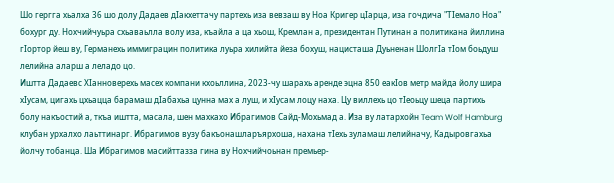Шо гергга хьалха 36 шо долу Дадаев дӀакхеттачу партехь иза вевзаш ву Ноа Кригер цӀарца, иза гочдича "ТӀемало Ноа" бохург ду. Нохчийчуьра схьаваьлла волу иза, къайла а ца хьош, Кремлан а, президентан Путинан а политикана йиллина гӀортор йеш ву, Германехь иммиграцин политика луьра хилийта йеза бохуш, нацисташа Дуьненан ШолгӀа тӀом боьдуш лелийна аларш а леладо цо.
Иштта Дадаевс ХIанноверехь масех компани кхоьллина, 2023-чу шарахь аренде эцна 850 еакӀов метр майда йолу шира хӀусам, цигахь цхьацца барамаш дӀабахьа цунна мах а луш, и хIусам лоцу наха. Цу виллехь цо тӀеоьцу шеца партихь болу накъостий а, ткъа иштта, масала, шен махкахо Ибрагимов Сайд-Мохьмад а. Иза ву латархойн Team Wolf Hamburg клубан урхалхо лаьттинарг. Ибрагимов вузу бакъонашларъярхоша, нахана тIехь зуламаш лелийначу, Кадыровгахьа йолчу тобанца. Ша Ибрагимов масийттазза гина ву Нохчийчоьнан премьер-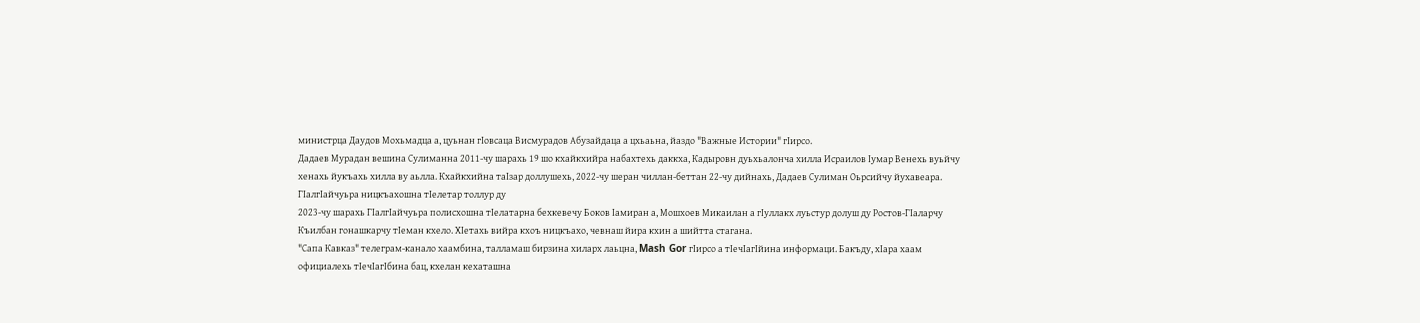министрца Даудов Мохьмадца а, цуьнан гӀовсаца Висмурадов Абузайдаца а цхьаьна, йаздо "Важные Истории" гIирсо.
Дадаев Мурадан вешина Сулиманна 2011-чу шарахь 19 шо кхайкхийра набахтехь даккха, Кадыровн дуьхьалонча хилла Исраилов Iумар Венехь вуьйчу хенахь йукъахь хилла ву аьлла. Кхайкхийна таIзар доллушехь, 2022-чу шеран чиллан-беттан 22-чу дийнахь, Дадаев Сулиман Оьрсийчу йухавеара.
ГIалгIайчуьра ницкъахошна тIелетар толлур ду
2023-чу шарахь ГIалгIайчуьра полисхошна тIелатарна бехкевечу Боков Iамиран а, Мошхоев Микаилан а гIуллакх луьстур долуш ду Ростов-ГIаларчу Къилбан гонашкарчу тIеман кхело. ХIетахь вийра кхоъ ницкъахо, чевнаш йира кхин а шийтта стагана.
"Сапа Кавказ" телеграм-канало хаамбина, талламаш бирзина хиларх лаьцна, Mash Gor гIирсо а тӀечӀагӀйина информаци. Бакъду, хIара хаам официалехь тӀечӀагӀбина бац, кхелан кехаташна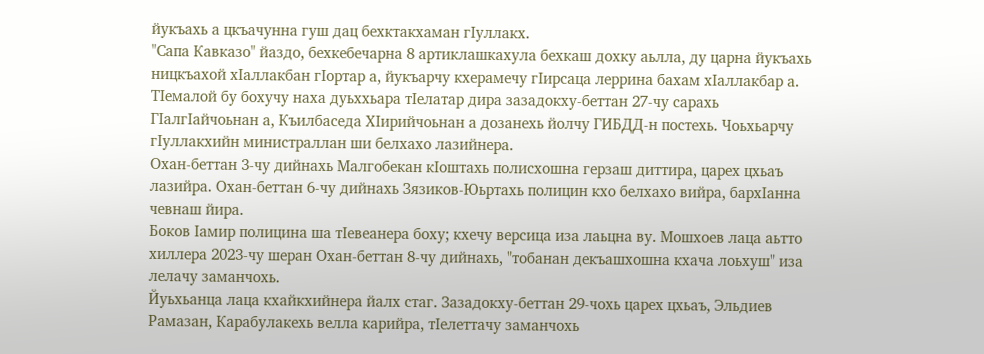йукъахь а цкъачунна гуш дац бехктакхаман гӀуллакх.
"Сапа Кавказо" йаздо, бехкебечарна 8 артиклашкахула бехкаш дохку аьлла, ду царна йукъахь ницкъахой хIаллакбан гӀортар а, йукъарчу кхерамечу гIирсаца леррина бахам хӀаллакбар а.
ТӀемалой бу бохучу наха дуьххьара тӀелатар дира зазадокху-беттан 27-чу сарахь ГӀалгӀайчоьнан а, Къилбаседа ХӀирийчоьнан а дозанехь йолчу ГИБДД-н постехь. Чоьхьарчу гӀуллакхийн министраллан ши белхахо лазийнера.
Охан-беттан 3-чу дийнахь Малгобекан кӀоштахь полисхошна герзаш диттира, царех цхьаъ лазийра. Охан-беттан 6-чу дийнахь Зязиков-Юьртахь полицин кхо белхахо вийра, бархIанна чевнаш йира.
Боков Iамир полицина ша тIевеанера боху; кхечу версица иза лаьцна ву. Мошхоев лаца аьтто хиллера 2023-чу шеран Охан-беттан 8-чу дийнахь, "тобанан декъашхошна кхача лоьхуш" иза лелачу заманчохь.
Йуьхьанца лаца кхайкхийнера йалх стаг. Зазадокху-беттан 29-чохь царех цхьаъ, Эльдиев Рамазан, Карабулакехь велла карийра, тIелеттачу заманчохь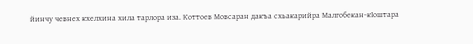йинчу чевнех кхелхина хила тарлора иза. Коттоев Мовсаран дакъа схьакарийра Малгобекан-кIоштара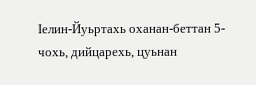Iелин-Йуьртахь оханан-беттан 5-чохь, дийцарехь, цуьнан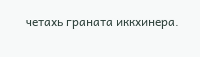четахь граната иккхинера.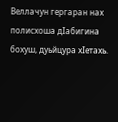Веллачун гергаран нах полисхоша дIабигина бохуш, дуьйцура хIетахь.